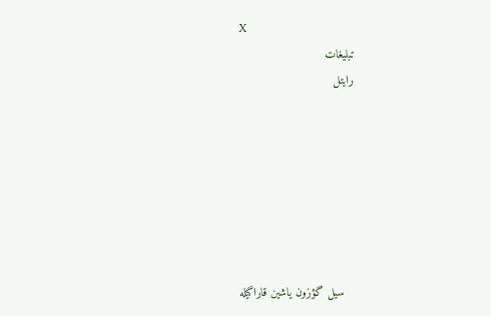X
تبلیغات
رایتل







   سیل گؤزون یاشین قاراگیله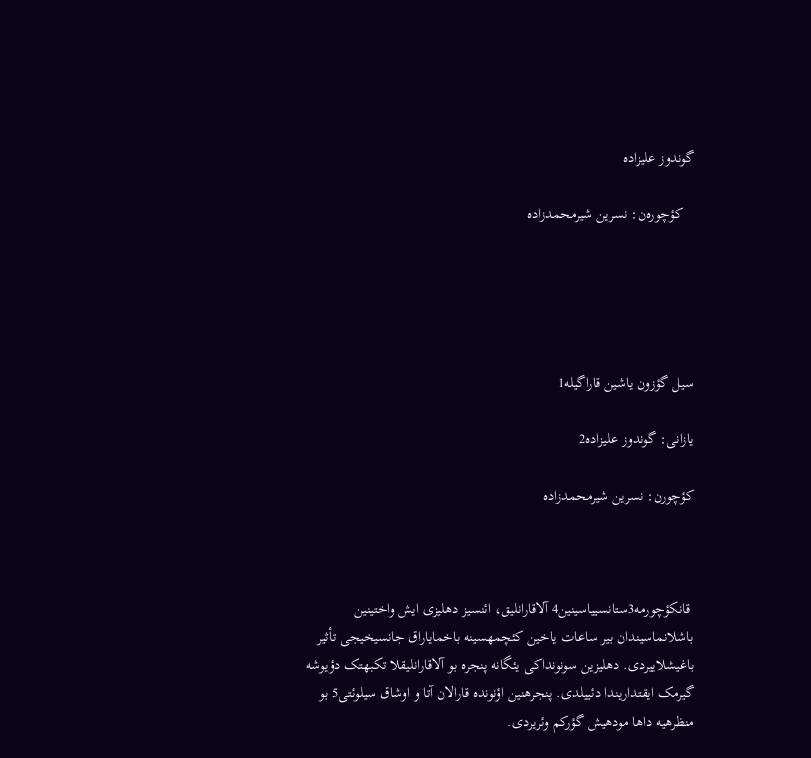گوندوز علیزاده

   کؤچوره‌ن: نسرین شیرمحمدزاده





سیل گؤزون یاشین قاراگیله1

یازانی: گوندوز علیزاده2

کؤچورن: نسرین شیرمحمدزاده



 قانکؤچورمه3ستانسییاسینین4 آلاقارانلیق، ائنسیز دهلیزی ایش واختینین  باشلانماسیندان بیر ساعات یاخین کئچمهسینه باخمایاراق جانسیخیجی تأثیر باغیشلاییردی. دهلیزین سونونداکی یئگانه پنجره بو آلاقارانلیقلا تکبهتک دؤیوشه گیرمک ایقتداریندا دئییلدی. پنجرهنین اؤنونده قارالان آتا و اوشاق سیلوئتی5 بو منظرهیه داها مودهیش گؤرکم وئریردی.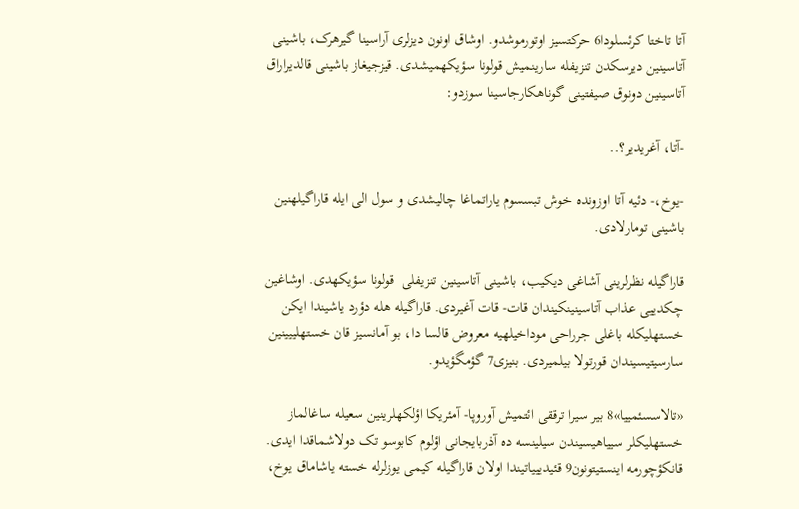آتا تاختا کرئسلودا6 حرکتسیز اوتورموشدو. اوشاق اونون دیزلری آراسینا گیرهرک، باشینی آتاسینین دیرسکدن تنزیفله سارینمیش قولونا سؤیکهمیشدی. قیزجیغاز باشینی قالدیراراق آتاسینین دونوق صیفتینی گوناهکارجاسینا سوزدو:

-آتا، آغریدیر؟..

-یوخ،- دئیه آتا اوزونده خوش تبسسوم یاراتماغا چالیشدی و سول الی ایله قاراگیلهنین باشینی تومارلادی.

قاراگیله نظرلرینی آشاغی دیکیب، باشینی آتاسینین تنزیفلی  قولونا سؤیکهدی. اوشاغین چکدییی عذاب آتاسینینکیندان قات- قات آغیردی. قاراگیله هله دؤرد یاشیندا ایکن خستهلیکله باغلی جرراحی موداخیلهیه معروض قالسا دا، بو آمانسیز قان خستهلییینین سارسیتیسیندان قورتولا بیلمیردی. بنیزی7 گؤمگؤیدو.

«تالاسسئمییا»8 بیر سیرا ترققی ائتمیش آوروپا- آمئریکا اؤلکهلرینین سعیله ساغالماز خستهلیکلر سییاهیسیندن سیلینسه ده آذربایجانی اؤلوم کابوسو تک دولاشماقدا ایدی. قانکؤچورمه اینستیتونون9 قئیدیییاتیندا اولان قاراگیله کیمی یوزلرله خسته یاشاماق یوخ،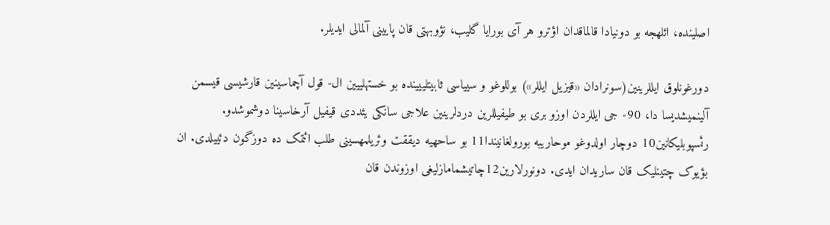اصلینده، ائلهجه بو دونیادا قالماقدان اؤترو هر آی بورایا گلیب، نؤوبهتی قان پایینی آلمالی ایدیلر.

دورغونلوق ایللرینین(سونرادان «قیزیل ایللر») بوللوغو و سییاسی ثابیتلییینده بو خستهلییین ال- قول آچماسینین قارشیسی قیسمن آلینمیشدیسا دا، 90- جی ایللردن اوزو بری بو طیفیللرین دردلرینین علاجی سانکی یئددی قیفیل آرخاسینا دوشموشدو. رئسپوبلیکانین10 دوچار اولدوغو موحاریبه بورولغانیندا11 بو ساحهیه دیققت وئریلمهسینی طلب ائتمک ده دوزگون دئییلدی. ان بؤیوک چتینلیک قان ساریدان ایدی. دونورلارین12چاتیشمامازلیغی اوزوندن قان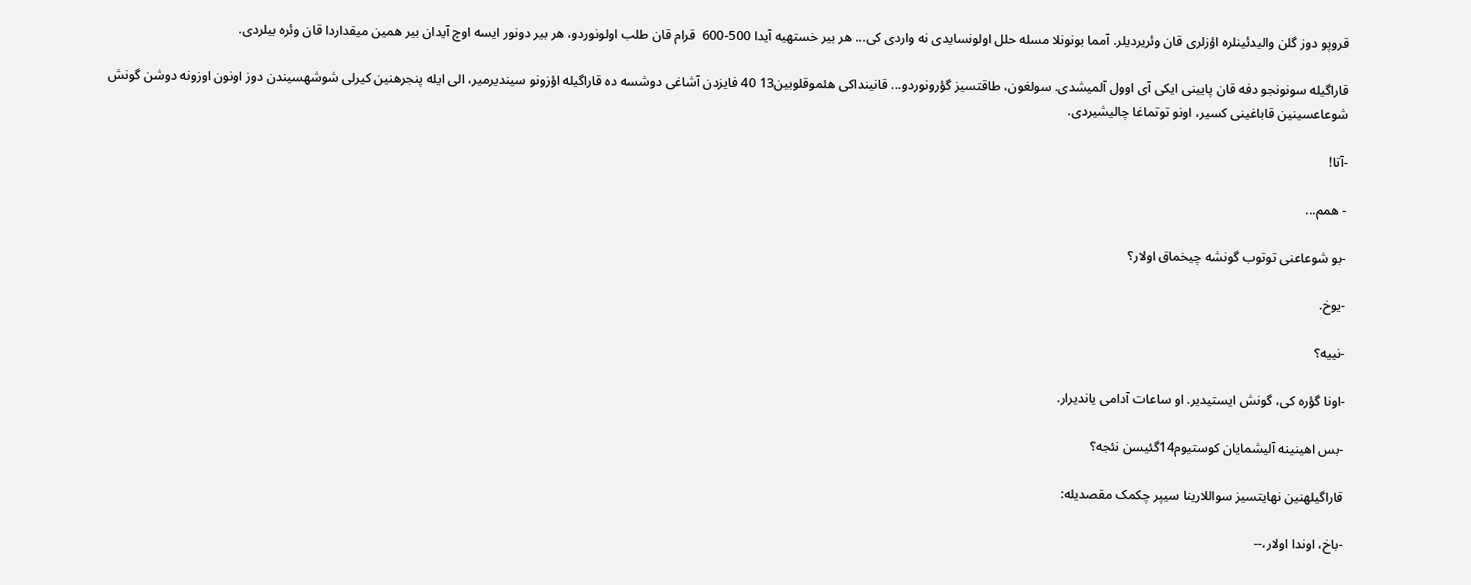قروپو دوز گلن والیدئینلره اؤزلری قان وئریردیلر. آمما بونونلا مسله حلل اولونسایدی نه واردی کی... هر بیر خستهیه آیدا 500-600  قرام قان طلب اولونوردو، هر بیر دونور ایسه اوچ آیدان بیر همین میقداردا قان وئره بیلردی.

قاراگیله سونونجو دفه قان پایینی ایکی آی اوول آلمیشدی. سولغون، طاقتسیز گؤرونوردو... قانینداکی هئموقلوبین13 40 فایزدن آشاغی دوشسه ده قاراگیله اؤزونو سیندیرمیر، الی ایله پنجرهنین کیرلی شوشهسیندن دوز اونون اوزونه دوشن گونش شوعاعسینین قاباغینی کسیر، اونو توتماغا چالیشیردی.

-آتا!

- همم...

-بو شوعاعنی توتوب گونشه چیخماق اولار؟

-یوخ.

-نییه؟

-اونا گؤره کی، گونش ایستیدیر. او ساعات آدامی یاندیرار.

-بس اهینینه آلیشمایان کوستیوم14گئیسن نئجه؟

قاراگیلهنین نهایتسیز سواللارینا سیپر چکمک مقصدیله:

-باخ، اوندا اولار،--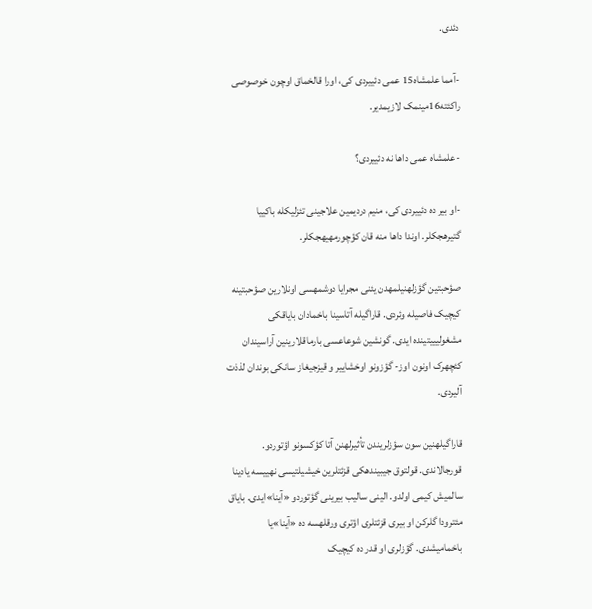دئدی.

-آمما علمشاه15 عمی دئییردی کی، اورا قالخماق اوچون خوصوصی راکئته16مینمک لازیمدیر.

-علمشاه عمی داها نه دئییردی؟

-او بیر ده دئییردی کی، منیم دردیمین علاجینی تئزلیکله باکییا گتیرهجکلر. اوندا داها منه قان کؤچورمهیهجکلر.

صؤحبتین گؤزلهنیلمهدن یئنی مجرایا دوشمهسی اونلارین صؤحبتینه کیچیک فاصیله وئردی. قاراگیله آتاسینا باخمادان بایاقکی مشغولیییتینده ایدی. گونشین شوعاعسی بارماقلارینین آراسیندان کئچهرک اونون اوز- گؤزونو اوخشاییر و قیزجیغاز سانکی بوندان لذذت آلیردی.

قاراگیلهنین سون سؤزلریندن تأثیرلهنن آتا کؤکسونو اؤتوردو. قورجالاندی. قولتوق جیبیندهکی قزئتلرین خیشیلتیسی نهییسه یادینا سالمیش کیمی اولدو. الینی سالیب بیرینی گؤتوردو «آینا»ایدی. بایاق مئترودا گلرکن او بیری قزئتلری اؤتری ورقلهسه ده «آینا»یا باخمامیشدی. گؤزلری او قدر ده کیچیک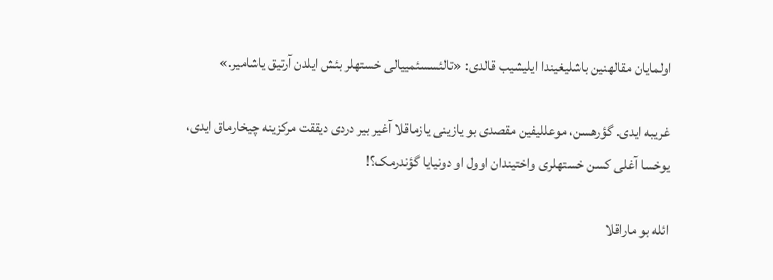اولمایان مقالهنین باشلیغیندا ایلیشیب قالدی: «تالئسسئمییالی خستهلر بئش ایلدن آرتیق یاشامیر.»

غریبه ایدی. گؤرهسن، موعللیفین مقصدی بو یازینی یازماقلا آغیر بیر دردی دیققت مرکزینه چیخارماق ایدی، یوخسا آغلی کسن خستهلری واختیندان اوول او دونیایا گؤندرمک؟!

ائله بو ماراقلا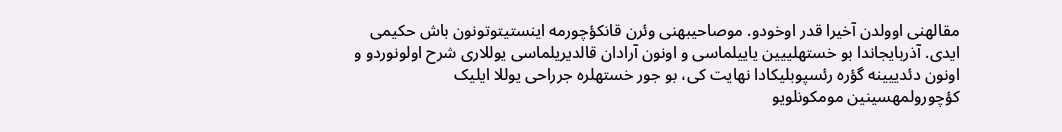مقالهنی اوولدن آخیرا قدر اوخودو. موصاحیبهنی وئرن قانکؤچورمه اینستیتوتونون باش حکیمی ایدی. آذربایجاندا بو خستهلییین یاییلماسی و اونون آرادان قالدیریلماسی یوللاری شرح اولونوردو و اونون دئدییینه گؤره رئسپوبلیکادا نهایت کی، بو جور خستهلره جرراحی یوللا ایلیک کؤچورولمهسینین مومکونلویو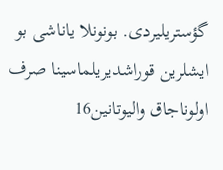گؤستریلیردی. بونونلا یاناشی بو ایشلرین قوراشدیریلماسینا صرف اولوناجاق والیوتانین16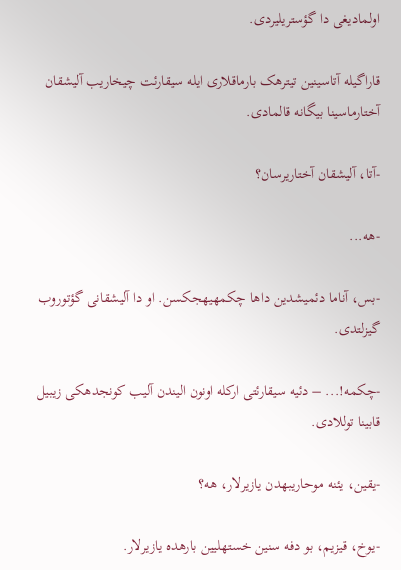اولمادیغی دا گؤستریلیردی.

قاراگیله آتاسینین تیترهک بارماقلاری ایله سیقارئت چیخاریب آلیشقان آختارماسینا بیگانه قالمادی.

-آتا، آلیشقان آختاریرسان؟

-هه...

-بس، آناما دئمیشدین داها چکمهیهجکسن. او دا آلیشقانی گؤتوروب گیزلتدی.

-چکمه!... – دئیه سیقارئتی ارکله اونون الیندن آلیب کونجدهکی زیبیل قابینا توللادی.

-یقین، یئنه موحاریبهدن یازیرلار، هه؟

-یوخ، قیزیم، بو دفه سنین خستهلیین بارهده یازیرلار.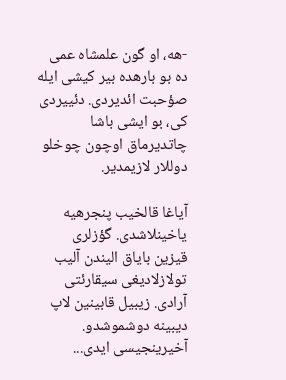-هه، او گون علمشاه عمی ده بو بارهده بیر کیشی ایله صؤحبت ائدیردی. دئییردی کی، بو ایشی باشا چاتدیرماق اوچون چوخلو دوللار لازیمدیر.

آیاغا قالخیب پنجرهیه یاخینلاشدی. گؤزلری قیزین بایاق الیندن آلیب تولازلادیغی سیقارئتی آرادی. زیبیل قابینین لاپ دیبینه دوشموشدو. آخیرینجیسی ایدی...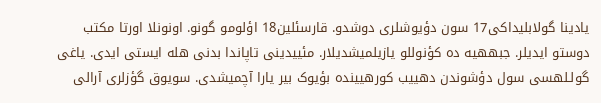یادینا گولابلیداکی17 سون دؤیوشلری دوشدو. قارسئلین18 اؤلومو گونو. اونونلا اورتا مکتب دوستو ایدیلر. جبههیه ده کؤنوللو یازیلمیشدیلار. مئییدینی تاپاندا بدنی هله ایستی ایدی. یاغی گولـلهسی سول دؤشوندن دهییب کورهیینده بؤیوک بیر یارا آچمیشدی. سویوق گؤزلری آرالی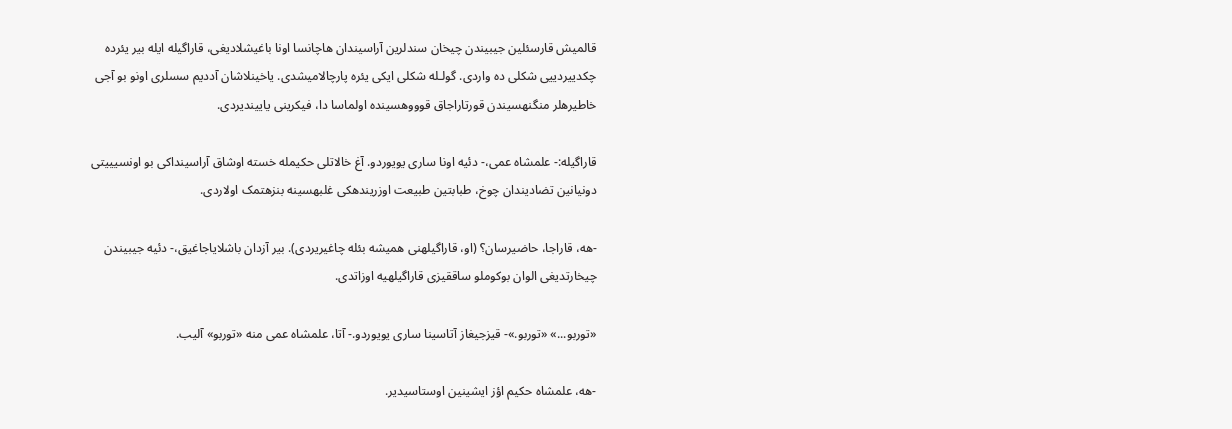قالمیش قارسئلین جیبیندن چیخان سندلرین آراسیندان هاچانسا اونا باغیشلادیغی، قاراگیله ایله بیر یئرده چکدییردییی شکلی ده واردی. گولـله شکلی ایکی یئره پارچالامیشدی. یاخینلاشان آددیم سسلری اونو بو آجی خاطیرهلر منگنهسیندن قورتاراجاق قوووهسینده اولماسا دا، فیکرینی یاییندیردی.

قاراگیله:- علمشاه عمی،- دئیه اونا ساری یویوردو. آغ خالاتلی حکیمله خسته اوشاق آراسینداکی بو اونسیییتی دونیانین تضادیندان چوخ، طبابتین طبیعت اوزریندهکی غلبهسینه بنزهتمک اولاردی.

-هه، قاراجا، حاضیرسان؟ (او، قاراگیلهنی همیشه بئله چاغیریردی). بیر آزدان باشلایاجاغیق،- دئیه جیبیندن چیخارتدیغی الوان بوکوملو ساققیزی قاراگیلهیه اوزاتدی.

«توربو...» «توربو.»- قیزجیغاز آتاسینا ساری یویوردو.- آتا، علمشاه عمی منه «توربو» آلیب.

-هه، علمشاه حکیم اؤز ایشینین اوستاسیدیر.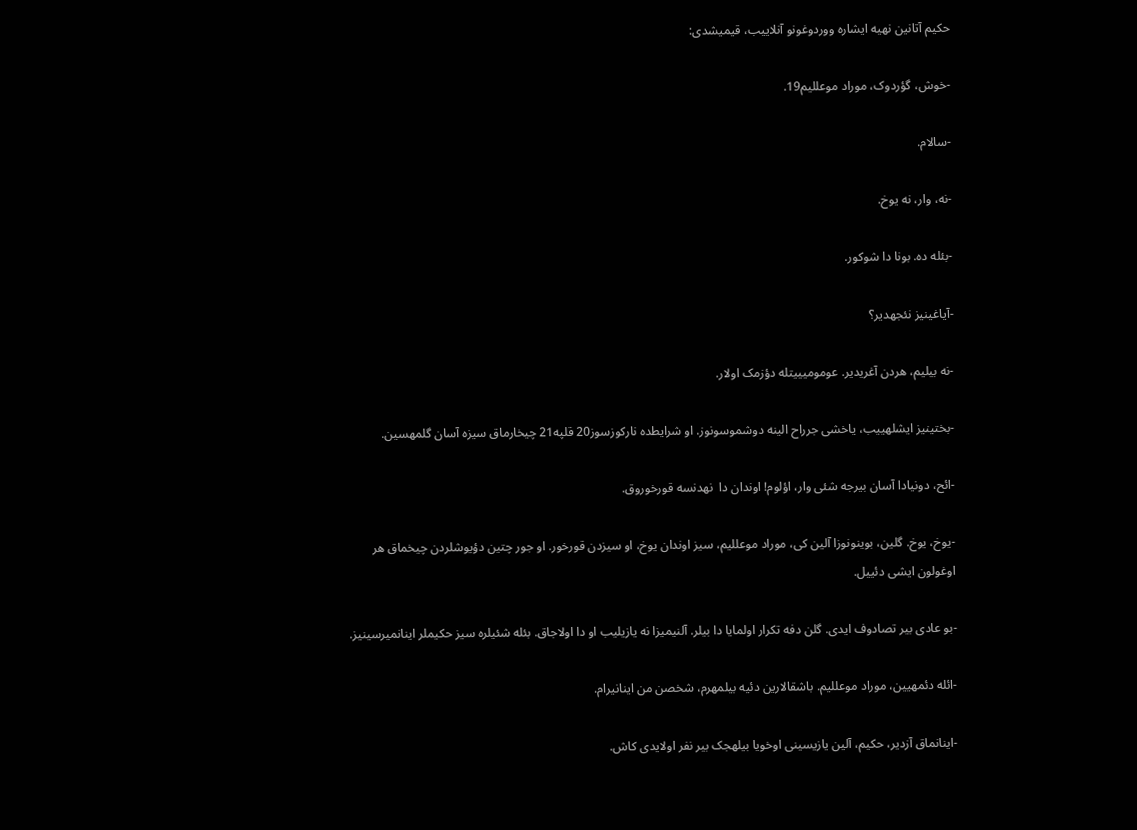حکیم آتانین نهیه ایشاره ووردوغونو آنلاییب، قیمیشدی:

-خوش، گؤردوک، موراد موعللیم19.

-سالام.

-نه، وار، نه یوخ.

-بئله ده. بونا دا شوکور.

-آیاغینیز نئجهدیر؟

-نه بیلیم، هردن آغریدیر. عومومیییتله دؤزمک اولار.

-بختینیز ایشلهییب، یاخشی جرراح الینه دوشموسونوز. او شرایطده نارکوزسوز20 قلپه21 چیخارماق سیزه آسان گلمهسین.

-ائح، دونیادا آسان بیرجه شئی وار، اؤلوم! اوندان دا  نهدنسه قورخوروق.

-یوخ، یوخ. گلین، بوینونوزا آلین کی، موراد موعللیم، سیز اوندان یوخ، او سیزدن قورخور. او جور چتین دؤیوشلردن چیخماق هر اوغولون ایشی دئییل.

-بو عادی بیر تصادوف ایدی. گلن دفه تکرار اولمایا دا بیلر. آلنیمیزا نه یازیلیب او دا اولاجاق. بئله شئیلره سیز حکیملر اینانمیرسینیز.

-ائله دئمهیین، موراد موعللیم. باشقالارین دئیه بیلمهرم، شخصن من اینانیرام.

-اینانماق آزدیر، حکیم، آلین یازیسینی اوخویا بیلهجک بیر نفر اولایدی کاش.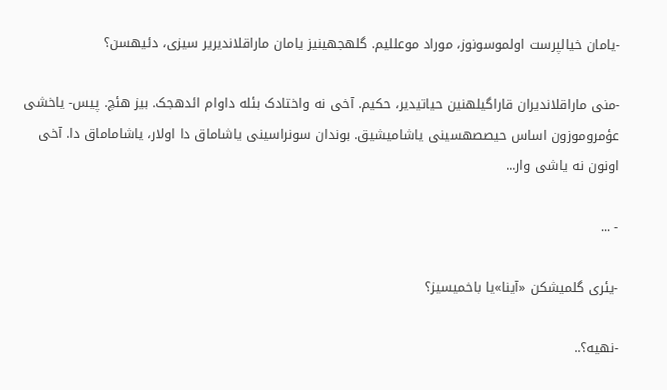-یامان خیالپرست اولموسونوز، موراد موعللیم. گلهجهینیز یامان ماراقلاندیریر سیزی، دئیهسن؟

-منی ماراقلاندیران قاراگیلهنین حیاتیدیر، حکیم. آخی نه واختادک بئله داوام ائدهجک. بیز هئچ. پیس- یاخشی عؤمروموزون اساس حیصصهسینی یاشامیشیق. بوندان سونراسینی یاشاماق دا اولار، یاشاماماق دا. آخی اونون نه یاشی وار...

- ...

-یئری گلمیشکن «آینا»یا باخمیسیز؟

-نهیه؟..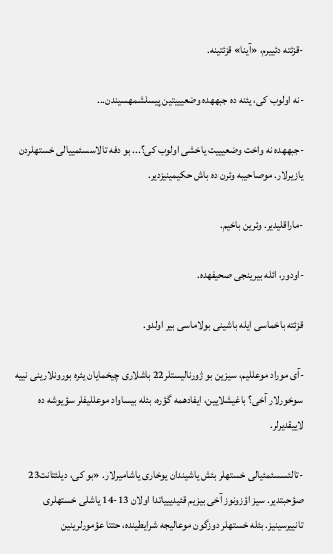-قزئته دئییرم، «آینا» قزئتینه.

-نه اولوب کی، یئنه ده جبههده وضعیییتین پیسلشمهسیندن...

-جبههده نه واخت وضعیییت یاخشی اولوب کی؟... بو دفه تالاسسئمییالی خستهلردن یازیرلار. موصاحیبه وئرن ده باش حکیمینیزدیر.

-ماراقلیدیر. وئرین باخیم.

-اودور، ائله بیرینجی صحیفهده.

قزئته باخماسی ایله باشینی بولاماسی بیر اولدو.

-آی موراد موعللیم، سیزین بو ژورنالیستلر22 باشلاری چیخمایان یئره بورونلارینی نییه سوخورلار آخی؟ باغیشلایین، ایفادهمه گؤره، بئله بیساواد موعللیفلر سؤیوشه ده لاییقدیرلر.

-تالئسسئمئیالی خستهلر بئش یاشیندان یوخاری یاشامیرلار. «بو کی، دیلئتانت23 صؤحبتدیر. سیز اؤزونوز آخی بیزیم قئیدیییاتدا اولان 13-14 یاشلی خستهلری تانییرسینیز. بئله خستهلر دوزگون موعالیجه شرایطینده، حتتا عؤمورلرینین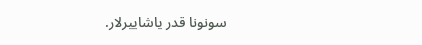سونونا قدر یاشاییرلار.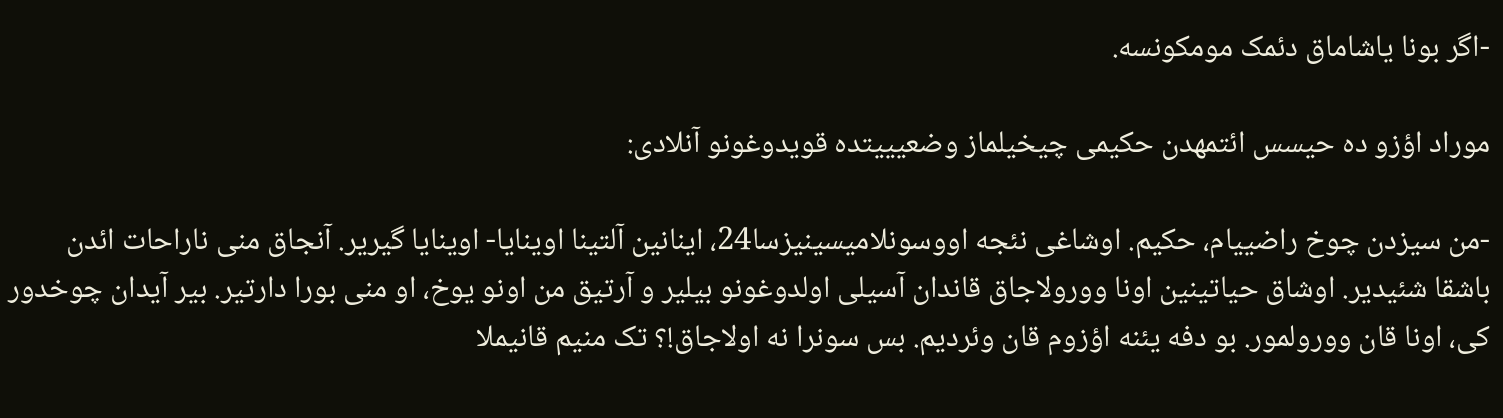-اگر بونا یاشاماق دئمک مومکونسه.

موراد اؤزو ده حیسس ائتمهدن حکیمی چیخیلماز وضعیییتده قویدوغونو آنلادی:

-من سیزدن چوخ راضییام، حکیم. اوشاغی نئجه اووسونلامیسینیزسا24، اینانین آلتینا اوینایا- اوینایا گیریر. آنجاق منی ناراحات ائدن باشقا شئیدیر. اوشاق حیاتینین اونا وورولاجاق قاندان آسیلی اولدوغونو بیلیر و آرتیق من اونو یوخ، او منی بورا دارتیر. بیر آیدان چوخدور کی، اونا قان وورولمور. بو دفه یئنه اؤزوم قان وئردیم. بس سونرا نه اولاجاق!؟ تک منیم قانیملا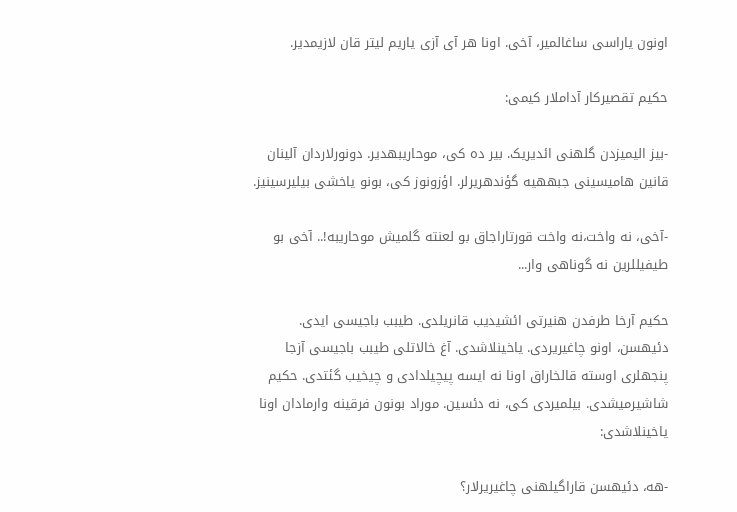اونون یاراسی ساغالمیر، آخی. اونا هر آی آزی یاریم لیتر قان لازیمدیر.

حکیم تقصیرکار آداملار کیمی:

-بیز الیمیزدن گلهنی ائدیریک. بیر ده کی، موحاریبهدیر. دونورلاردان آلینان قانین هامیسینی جبههیه گؤندهریرلر. اؤزونوز کی، بونو یاخشی بیلیرسینیز.

-آخی، نه واخت،‌نه واخت قورتاراجاق بو لعنته گلمیش موحاریبه!.. آخی بو طیفیللرین نه گوناهی وار...

حکیم آرخا طرفدن هنیرتی ائشیدیب قانریلدی. طیبب باجیسی ایدی. دئیهسن، اونو چاغیریردی. یاخینلاشدی. آغ خالاتلی طیبب باجیسی آزجا پنجهلری اوسته قالخاراق اونا نه ایسه پیچیلدادی و چیخیب گئتدی. حکیم شاشیرمیشدی. بیلمیردی کی، نه دئسین. موراد بونون فرقینه وارمادان اونا یاخینلاشدی:

-هه، دئیهسن قاراگیلهنی چاغیریرلار؟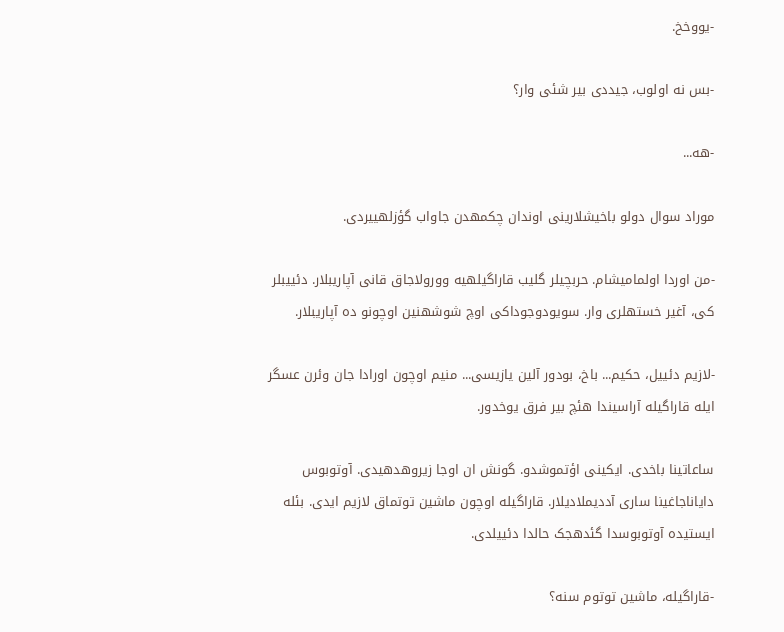-یووخخ.

-بس نه اولوب، جیددی بیر شئی وار؟

-هه...

موراد سوال دولو باخیشلارینی اوندان چکمهدن جاواب گؤزلهییردی.

-من اوردا اولمامیشام. حربچیلر گلیب قاراگیلهیه وورولاجاق قانی آپاریبلار. دئییبلر کی، آغیر خستهلری وار. سویودوجوداکی اوچ شوشهنین اوچونو ده آپاریبلار.

-لازیم دئییل، حکیم... باخ، بودور آلین یازیسی... منیم اوچون اورادا جان وئرن عسگر ایله قاراگیله آراسیندا هئچ بیر فرق یوخدور.

ساعاتینا باخدی. ایکینی اؤتموشدو. گونش ان اوجا زیروهدهیدی. آوتوبوس دایاناجاغینا ساری آددیملادیلار. قاراگیله اوچون ماشین توتماق لازیم ایدی. بئله ایستیده آوتوبوسدا گئدهجک حالدا دئییلدی.

-قاراگیله، ماشین توتوم سنه؟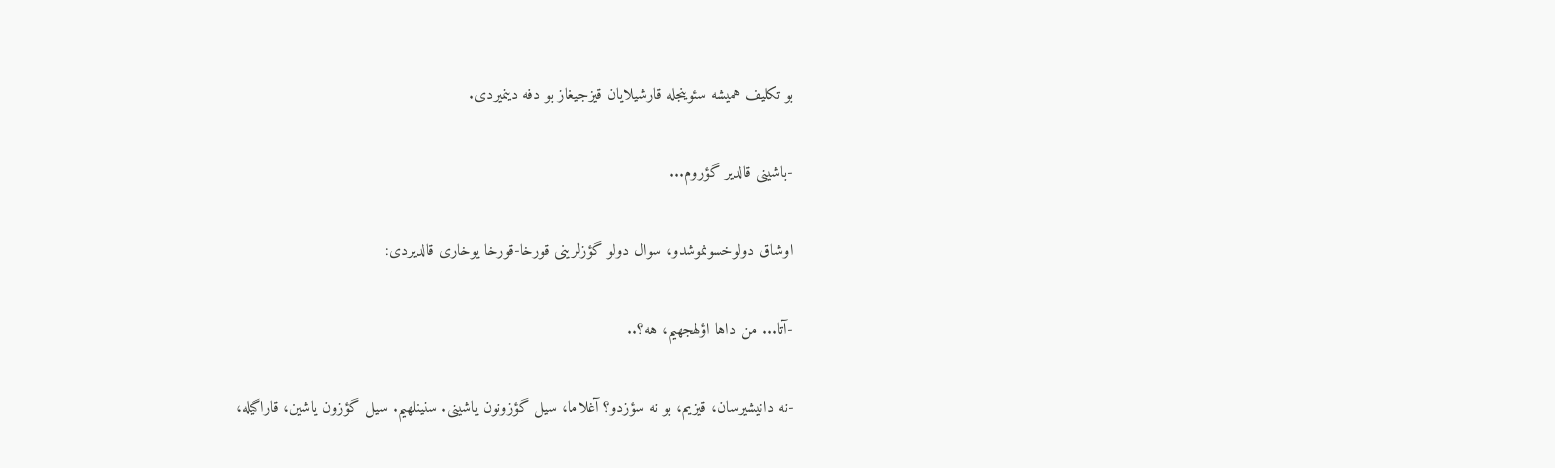بو تکلیف همیشه سئوینجله قارشیلایان قیزجیغاز بو دفه دینمیردی.

-باشینی قالدیر گؤروم...

اوشاق دولوخسونموشدو، سوال دولو گؤزلرینی قورخا-قورخا یوخاری قالدیردی:

-آتا... من داها اؤلهجهیم، هه؟..

-نه دانیشیرسان، قیزیم، بو نه سؤزدو؟ آغلاما، سیل گؤزونون یاشینی. سنینلهیم. سیل گؤزون یاشین، قاراگیله،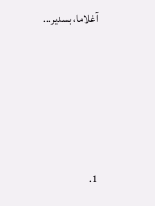آغلاما، بسدیر...









1.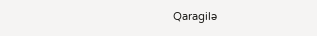Qaragilə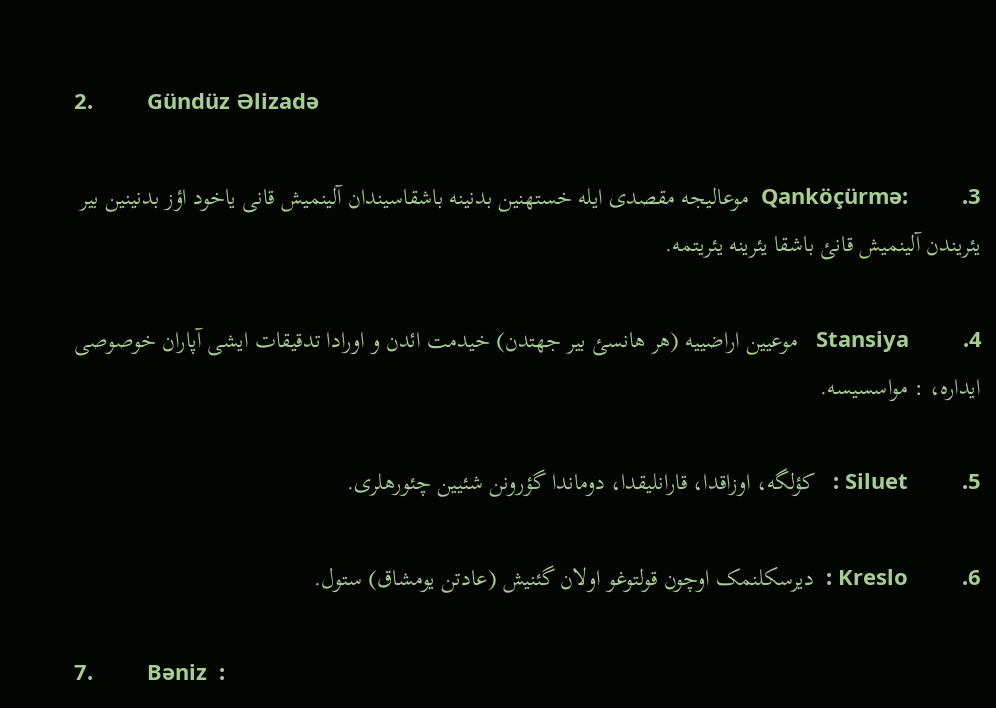2.         Gündüz Əlizadə

3.         :Qanköçürmə  موعالیجه مقصدی ایله خستهنین بدنینه باشقاسیندان آلینمیش قانی یاخود اؤز بدنینین بیر یئریندن آلینمیش قانئ باشقا یئرینه یئریتمه.

4.         Stansiya   موعیین اراضییه (هر هانسئ بیر جهتدن) خیدمت ائدن و اورادا تدقیقات ایشی آپاران خوصوصی ایداره، : مواسسیسه.

5.         Siluet :   کؤلگه، اوزاقدا، قارانلیقدا، دوماندا گؤرونن شئیین چئورهلری.

6.         Kreslo :  دیرسکلنمک اوچون قولتوغو اولان گئنیش (عادتن یومشاق) ستول.

7.         Bəniz  :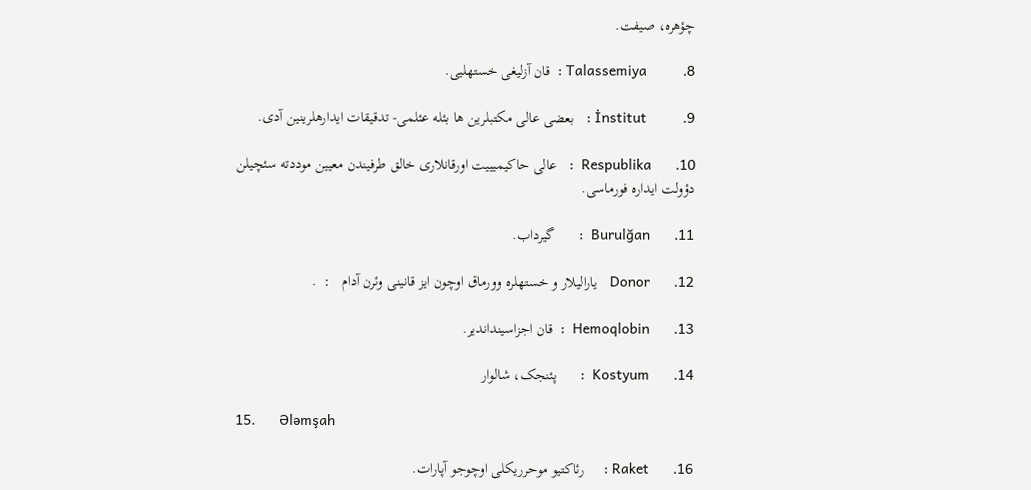چؤهره، صیفت.

8.         Talassemiya :  قان آزلیغی خستهلیی.

9.         İnstitut :   بعضی عالی مکتبلرین ها بئله عئلمی- تدقیقات ایدارهلرینین آدی.

10.      Respublika  :   عالی حاکیمیییت اورقانلاری خالق طرفیندن معیین موددته سئچیلن دؤولت ایداره فورماسی.

11.      Burulğan  :      گیرداب.

12.      Donor   یارالیلار و خستهلره وورماق اوچون ایز قانینی وئرن آدام   :  .

13.      Hemoqlobin  :  قان اجزاسینداندیر.

14.      Kostyum  :      پئنجک، شالوار

15.      Ələmşah

16.      Raket :     رئاکتیو موحرریکلی اوچوجو آپارات.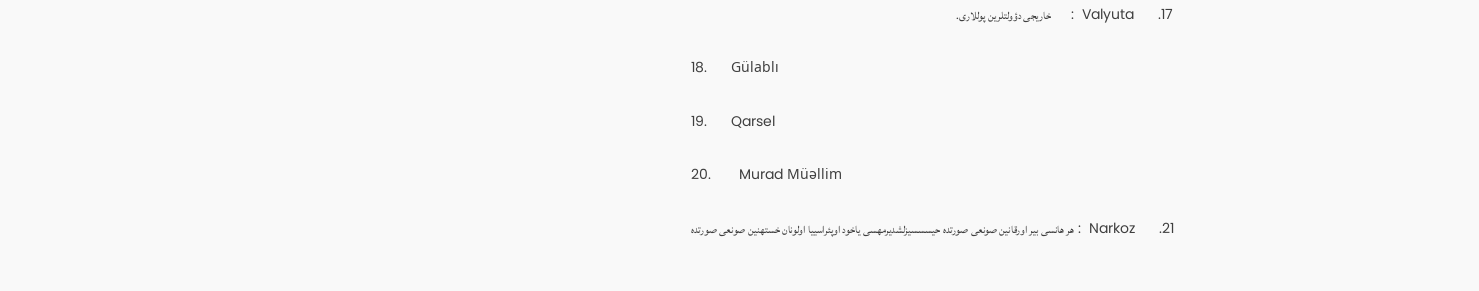17.      Valyuta  :     خاریجی دؤولتلرین پوللاری.

18.      Gülablı

19.      Qarsel

20.       Murad Müəllim

21.      Narkoz  : هر هانسی بیر اورقانین صونعی صورتده حیسسسیزلشدیرمهسی یاخود اوپئراسییا اولونان خستهنین صونعی صورتده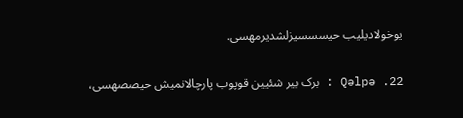یوخولادیلیب حیسسسیزلشدیرمهسی.

22. Qəlpə : برک بیر شئیین قوپوب پارچالانمیش حیصصهسی،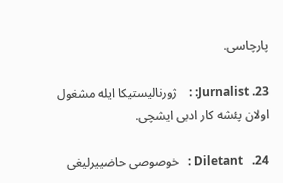پارچاسی.

23. Jurnalist: :    ژورنالیستیکا ایله مشغول اولان پئشه کار ادبی ایشچی.

24.   Diletant :   خوصوصی حاضییرلیغی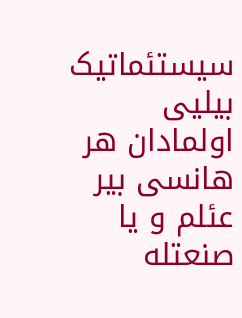سیستئماتیک بیلیی اولمادان هر هانسی بیر عئلم و یا صنعتله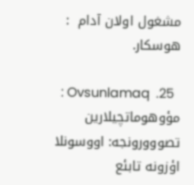مشغول اولان آدام  : هوسکار.

  25.  Ovsunlamaq : مؤوهوماتچیلارین تصووورونجه: اووسونلا اؤزونه تابئع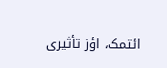ائتمک، اؤز تأثیری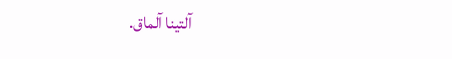آلتینا آلماق.